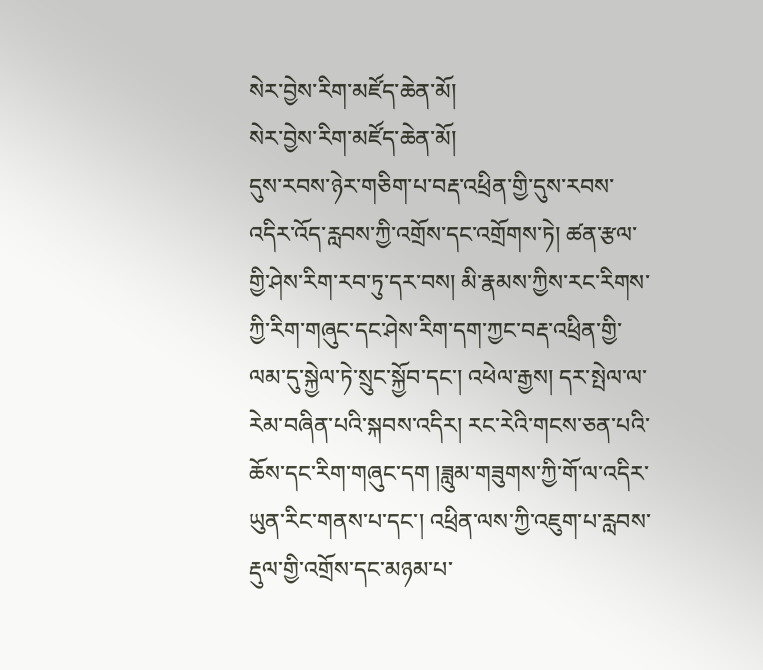སེར་བྱེས་རིག་མཛོད་ཆེན་མོ།
སེར་བྱེས་རིག་མཛོད་ཆེན་མོ།
དུས་རབས་ཉེར་གཅིག་པ་བརྡ་འཕྲིན་གྱི་དུས་རབས་འདིར་འོད་རླབས་ཀྱི་འགྲོས་དང་འགྲོགས་ཏེ། ཚན་རྩལ་གྱི་ཤེས་རིག་རབ་ཏུ་དར་བས། མི་རྣམས་ཀྱིས་རང་རིགས་ཀྱི་རིག་གཞུང་དང་ཤེས་རིག་དག་ཀྱང་བརྡ་འཕྲིན་གྱི་ལམ་དུ་སྐྱེལ་ཏེ་སྲུང་སྐྱོབ་དང་། འཕེལ་རྒྱས། དར་སྤེལ་ལ་རེམ་བཞིན་པའི་སྐབས་འདིར། རང་རེའི་གངས་ཅན་པའི་ཆོས་དང་རིག་གཞུང་དག །ཟླུམ་གཟུགས་ཀྱི་གོ་ལ་འདིར་ཡུན་རིང་གནས་པ་དང་། འཕྲིན་ལས་ཀྱི་འཇུག་པ་རླབས་རྡུལ་གྱི་འགྲོས་དང་མཉམ་པ་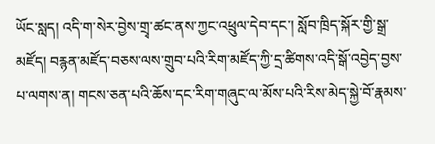ཡོང་སླད། འདི་ག་སེར་བྱེས་གྲྭ་ཚང་ནས་ཀྱང་འཕྲུལ་དེབ་དང་། སློབ་ཁྲིད་སྐོར་གྱི་སྒྲ་མཛོད། བརྙན་མཛོད་བཅས་ལས་གྲུབ་པའི་རིག་མཛོད་ཀྱི་དྲ་ཚིགས་འདི་སྒོ་འབྱེད་བྱས་པ་ལགས་ན། གངས་ཅན་པའི་ཆོས་དང་རིག་གཞུང་ལ་མོས་པའི་རིས་མེད་སྐྱེ་བོ་རྣམས་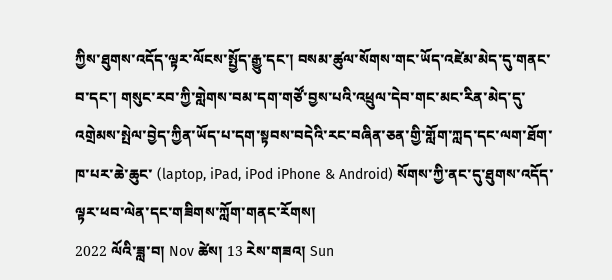ཀྱིས་ཐུགས་འདོད་ལྟར་ལོངས་སྤྱོད་རྒྱུ་དང་། བསམ་ཚུལ་སོགས་གང་ཡོད་འཛེམ་མེད་དུ་གནང་བ་དང་། གསུང་རབ་ཀྱི་གླེགས་བམ་དག་གཙོ་བྱས་པའི་འཕྲུལ་དེབ་གང་མང་རིན་མེད་དུ་འགྲེམས་སྤེལ་བྱེད་ཀྱིན་ཡོད་པ་དག་སྟབས་བདེའི་རང་བཞིན་ཅན་གྱི་གློག་ཀླད་དང་ལག་ཐོག་ཁ་པར་ཆེ་ཆུང་ (laptop, iPad, iPod iPhone & Android) སོགས་ཀྱི་ནང་དུ་ཐུགས་འདོད་ལྟར་ཕབ་ལེན་དང་གཟིགས་ཀློག་གནང་རོགས།
2022 ལོའི་ཟླ་བ། Nov ཚེས། 13 རེས་གཟའ། Sun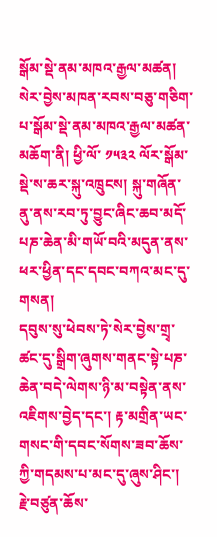སྒོམ་སྡེ་ནམ་མཁའ་རྒྱལ་མཚན།
སེར་བྱེས་མཁན་རབས་བཅུ་གཅིག་པ་སྒོམ་སྡེ་ནམ་མཁའ་རྒྱལ་མཚན་མཆོག་ནི། ཕྱི་ལོ་ ༡༥༣༢ ལོར་སྒོམ་སྡེ་ས་ཆར་སྐུ་འཁྲུངས། སྐུ་གཞོན་ནུ་ནས་རབ་ཏུ་བྱུང་ཞིང་ཆབ་མདོ་པཎ་ཆེན་མི་གཡོ་བའི་མདུན་ནས་ཕར་ཕྱིན་དང་དབང་བཀའ་མང་དུ་གསན།
དབུས་སུ་ཕེབས་ཏེ་སེར་བྱེས་གྲྭ་ཚང་དུ་སྒྲིག་ཞུགས་གནང་སྟེ་པཎ་ཆེན་བདེ་ལེགས་ཉི་མ་བསྟེན་ནས་འཇིགས་བྱེད་དང་། རྟ་མགྲིན་ཡང་གསང་གི་དབང་སོགས་ཟབ་ཆོས་ཀྱི་གདམས་པ་མང་དུ་ཞུས་ཤིང་། རྗེ་བཙུན་ཆོས་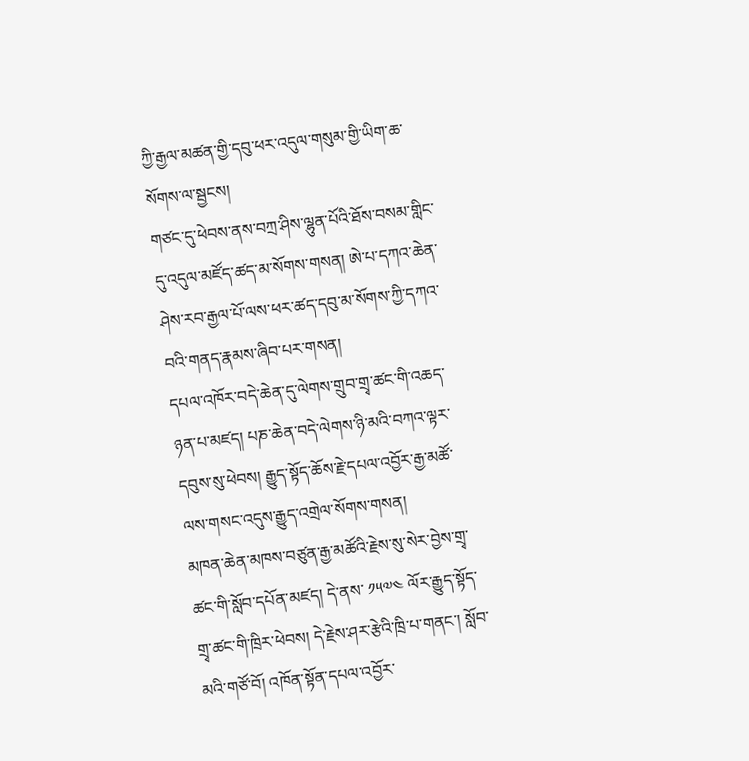ཀྱི་རྒྱལ་མཚན་གྱི་དབུ་ཕར་འདུལ་གསུམ་གྱི་ཡིག་ཆ་སོགས་ལ་སྦྱངས།
གཙང་དུ་ཕེབས་ནས་བཀྲ་ཤིས་ལྷུན་པོའི་ཐོས་བསམ་གླིང་དུ་འདུལ་མཛོད་ཚད་མ་སོགས་གསན། ཨེ་པ་དཀའ་ཆེན་ཤེས་རབ་རྒྱལ་པོ་ལས་ཕར་ཚད་དབུ་མ་སོགས་ཀྱི་དཀའ་བའི་གནད་རྣམས་ཞིབ་པར་གསན།
དཔལ་འཁོར་བདེ་ཆེན་དུ་ལེགས་གྲུབ་གྲྭ་ཚང་གི་འཆད་ཉན་པ་མཛད། པཎ་ཆེན་བདེ་ལེགས་ཉི་མའི་བཀའ་ལྟར་དབུས་སུ་ཕེབས། རྒྱུད་སྟོད་ཆོས་རྗེ་དཔལ་འབྱོར་རྒྱ་མཚོ་ལས་གསང་འདུས་རྒྱུད་འགྲེལ་སོགས་གསན།
མཁན་ཆེན་མཁས་བཙུན་རྒྱ་མཚོའི་རྗེས་སུ་སེར་བྱེས་གྲྭ་ཚང་གི་སློབ་དཔོན་མཛད། དེ་ནས་ ༡༥༧༤ ལོར་རྒྱུད་སྟོད་གྲྭ་ཚང་གི་ཁྲིར་ཕེབས། དེ་རྗེས་ཤར་རྩེའི་ཁྲི་པ་གནང་། སློབ་མའི་གཙོ་བོ། འཁོན་སྟོན་དཔལ་འབྱོར་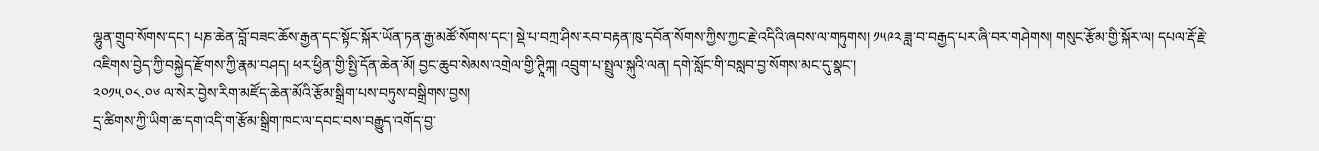ལྷུན་གྲུབ་སོགས་དང་། པཎ་ཆེན་བློ་བཟང་ཆོས་རྒྱན་དང་སྟོང་སྐོར་ཡོན་ཏན་རྒྱ་མཚོ་སོགས་དང་། སྡེ་པ་བཀྲ་ཤིས་རབ་བརྟན་ཁུ་དབོན་སོགས་ཀྱིས་ཀྱང་རྗེ་འདིའི་ཞབས་ལ་གཏུགས། ༡༥༩༢ ཟླ་བ་བརྒྱད་པར་ཞི་བར་གཤེགས། གསུང་རྩོམ་གྱི་སྐོར་ལ། དཔལ་རྡོ་རྗེ་འཇིགས་བྱེད་ཀྱི་བསྐྱེད་རྫོགས་ཀྱི་རྣམ་བཤད། ཕར་ཕྱིན་གྱི་སྤྱི་དོན་ཆེན་མོ། བྱང་ཆུབ་སེམས་འགྲེལ་གྱི་ཊཱིཀྐ། འབྲུག་པ་སྤྲུལ་སྐུའི་ལན། དགེ་སློང་གི་བསླབ་བྱ་སོགས་མང་དུ་སྣང་།
༢༠༡༥.༠༨.༠༦ ལ་སེར་བྱེས་རིག་མཛོད་ཆེན་མོའི་རྩོམ་སྒྲིག་པས་བཏུས་བསྒྲིགས་བྱས།
དྲ་ཚིགས་ཀྱི་ཡིག་ཆ་དག་འདི་ག་རྩོམ་སྒྲིག་ཁང་ལ་དབང་བས་བརྒྱུད་འགོད་བྱ་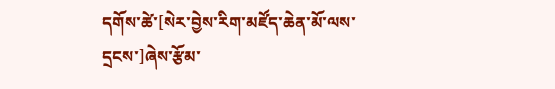དགོས་ཚེ་[སེར་བྱེས་རིག་མཛོད་ཆེན་མོ་ལས་དྲངས་]ཞེས་རྩོམ་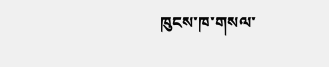ཁུངས་ཁ་གསལ་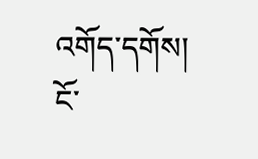འགོད་དགོས།
ངོ་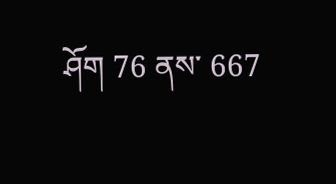ཤོག 76 ནས་ 667